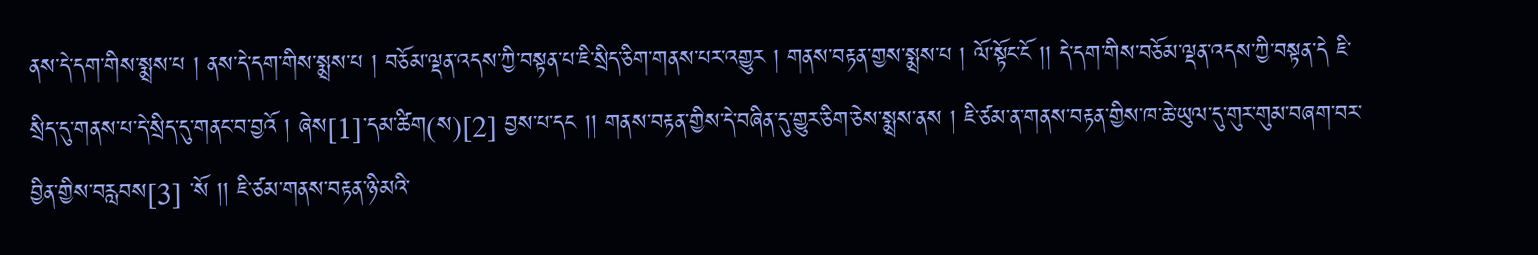ནས་དེ་དག་གིས་སྨྲས་པ ། ནས་དེ་དག་གིས་སྨྲས་པ ། བཅོམ་ལྡན་འདས་ཀྱི་བསྟན་པ་ཇི་སྲིད་ཅིག་གནས་པར་འགྱུར ། གནས་བརྟན་གྱས་སྨྲས་པ ། ལོ་སྟོང་ངོ །། དེ་དག་གིས་བཅོམ་ལྡན་འདས་ཀྱི་བསྟན་དེ ཇི་སྲིད་དུ་གནས་པ་དེ་སྲིད་དུ་གནང་བ་བྱའོ ། ཞེས[1]་དམ་ཚིག(ས)[2] བྱས་པ་དང །། གནས་བརྟན་གྱིས་དེ་བཞིན་དུ་གྱུར་ཅིག་ཅེས་སྨྲས་ནས ། ཇི་ཙམ་ན་གནས་བརྟན་གྱིས་ཁ་ཆེ་ཡུལ་དུ་གུར་གུམ་བཞག་བར་བྱིན་གྱིས་བརླབས[3] ་སོ །། ཇི་ཙམ་གནས་བརྟན་ཉི་མའི་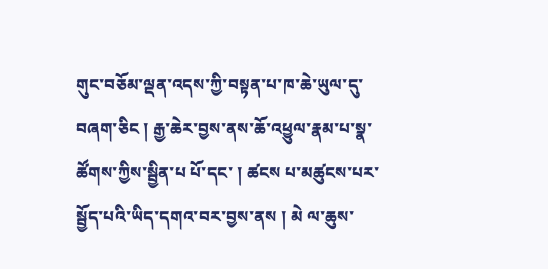གུང་བཅོམ་ལྡན་འདས་ཀྱི་བསྟན་པ་ཁ་ཆེ་ཡུལ་དུ་བཞག་ཅིང ། རྒྱ་ཆེར་བྱས་ནས་ཆོ་འཕྱུལ་རྣམ་པ་སྣ་ཚོགས་ཀྱིས་སྦྱིན་པ པོ་དང་ ། ཚངས པ་མཚུངས་པར་སྦྱོད་པའི་ཡིད་དགའ་བར་བྱས་ནས ། མེ ལ་ཆུས་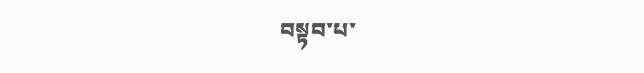བསྟབ་པ་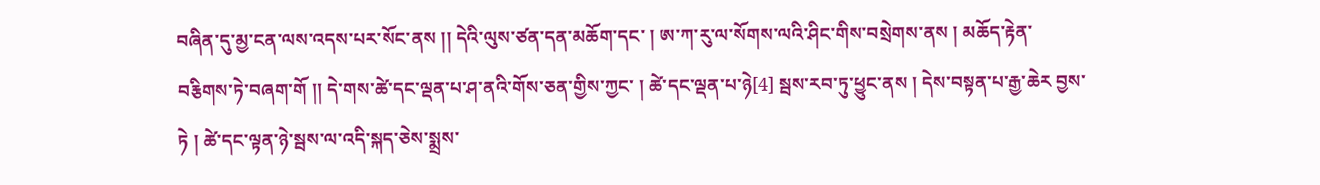བཞིན་དུ་མྱ་ངན་ལས་འདས་པར་སོང་ནས །། དེའི་ལུས་ཙན་དན་མཆོག་དང་ ། ཨ་ཀ་རུ་ལ་སོགས་ལའི་ཤིང་གིས་བསྲེགས་ནས ། མཆོད་རྟེན་བརྕིགས་ཏེ་བཞག་གོ །། དེ་གས་ཚེ་དང་ལྡན་པ་ཤ་ནའི་གོས་ཅན་གྱིས་ཀྱང་ ། ཚེ་དང་ལྡན་པ་ཉེ[4] སྦས་རབ་ཏུ་ཕྱུང་ནས ། དེས་བསྟན་པ་རྒྱ་ཆེར བྱས་ཏེ ། ཚེ་དང་ལྟན་ཉེ་སྦས་ལ་འདི་སྐད་ཅེས་སྨྲས་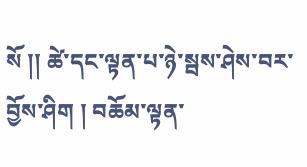སོ །། ཚེ་དང་ལྟན་པ་ཉེ་སྦས་ཤེས་བར་བྱོས་ཤིག ། བཆོམ་ལྟན་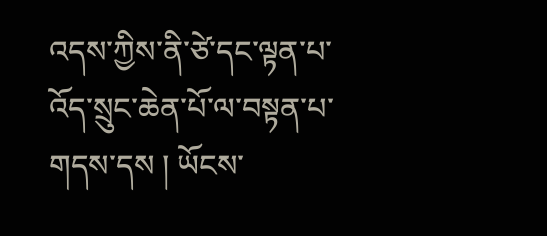འདས་ཀྱིས་ནི་ཙེ་དང་ལྟན་པ་འོད་སྲུང་ཆེན་པོ་ལ་བསྟན་པ་གདས་དས ། ཡོངས་